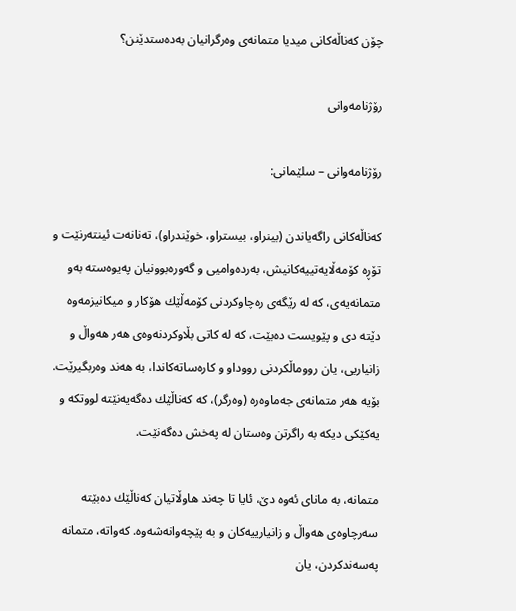چۆن كه‌ناڵه‌كانى میدیا متمانه‌ى وه‌رگرانیان به‌ده‌ستدێنن؟

رۆژنامه‌وانى

رۆژنامه‌وانى – سلێمانى:

كه‌ناڵه‌كانى راگه‌یاندن (بینراو، بیستراو، خوێندراو)، ته‌نانه‌ت ئینته‌رنێت و تۆڕه‌ كۆمه‌ڵایه‌تییه‌كانیش، به‌رده‌وامیى و گه‌وره‌بوونیان په‌یوه‌سته‌ به‌و متمانه‌یه‌ی، كه‌ له‌ رێگه‌ى ره‌چاوكردنى كۆمه‌ڵێك هۆكار و میكانیزمه‌وه‌ دێته‌ دى و پێویست ده‌بێت، كه‌ له‌ كاتى بڵاوكردنه‌وه‌ى هه‌ر هه‌واڵ و زانیاریى، یان رووماڵكردنى رووداو و كاره‌ساته‌كاندا، به‌ هه‌ند وه‌ربگیرێت. بۆیه‌ هه‌ر متمانه‌ى جه‌ماوه‌ره‌ (وه‌رگر)، كه‌ كه‌ناڵێك ده‌گه‌یه‌نێته‌ لووتكه‌ و یه‌كێكى دیكه‌ به‌ راگرتن وه‌ستان له‌ په‌خش ده‌گه‌نێت.

متمانه‌، به‌ ماناى ئه‌وه‌ دێ، ئایا تا چه‌ند هاوڵاتیان كه‌ناڵێك ده‌بێته‌ سه‌رچاوه‌ى هه‌واڵ و زانیارییه‌كان و به‌ پێچه‌وانه‌شه‌وه‌. كه‌واته‌، متمانه‌ په‌سه‌ندكردن، یان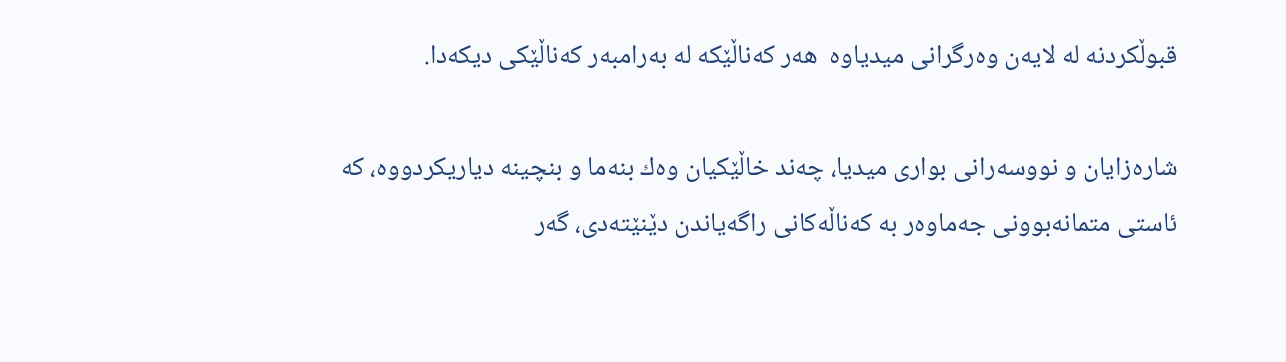قبوڵكردنه‌ له‌ لایه‌ن وه‌رگرانى میدیاوه‌  هه‌ر كه‌ناڵێكه‌ له‌ به‌رامبه‌ر كه‌ناڵێكى دیكه‌دا.

شاره‌زایان و نووسه‌رانى بوارى میدیا، چه‌ند خاڵێكیان وه‌ك بنه‌ما و بنچینه‌ دیاریكردووه‌، كه‌ ئاستى متمانه‌بوونى جه‌ماوه‌ر به‌ كه‌ناڵه‌كانى راگه‌یاندن دێنێته‌دى، گه‌ر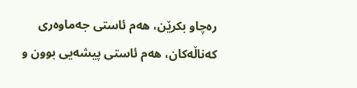ره‌چاو بكرێن، هه‌م ئاستى جه‌ماوه‌رى كه‌ناڵه‌كان، هه‌م ئاستى پیشه‌یى بوون و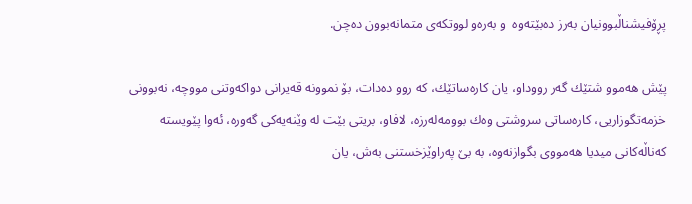پڕۆفیشناڵبوونیان به‌رز ده‌بێته‌وه‌  و به‌ره‌و لووتكه‌ى متمانه‌بوون ده‌چن.

پێش هه‌موو شتێك گه‌ر رووداو، یان كاره‌ساتێك، كه‌ روو ده‌دات، بۆ نموونه‌ قه‌یرانى دواكه‌وتنى مووچه‌، نه‌بوونى خزمه‌تگوزاریى، كاره‌ساتى سروشتى وه‌ك بوومه‌له‌رزه‌، لافاو، بریتى بێت له‌ وێنه‌یه‌كى گه‌وره‌، ئه‌وا پێویسته‌ كه‌ناڵه‌كانى میدیا هه‌مووى بگوازنه‌وه‌، به‌ بێ په‌راوێزخستنى به‌ش، یان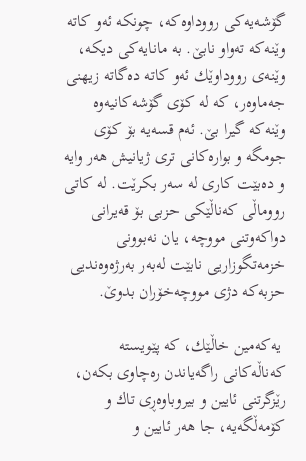گۆشه‌یه‌كى رووداوه‌كه‌، چونكه‌ ئه‌و كاته‌ وێنه‌كه‌ ته‌واو نابێ. به‌ مانایه‌كى دیكه‌، وێنه‌ى رووداوێك ئه‌و كاته‌ ده‌گاته‌ زیهنى جه‌ماوه‌ر، كه‌ له‌ كۆى گۆشه‌كانیه‌وه‌ وێنه‌كه‌ گیرا بێ. ئه‌م قسه‌یه‌ بۆ كۆى جومگه‌ و بواره‌كانى ترى ژیانیش هه‌ر وایه‌ و ده‌بێت كارى له‌ سه‌ر بكرێت. له‌ كاتى رووماڵى كه‌ناڵێكى حزبی بۆ قه‌یرانى دواكه‌وتنى مووچه‌، یان نه‌بوونى خزمه‌تگوزاریى نابێت له‌به‌ر به‌رژه‌وه‌ندیى حزبه‌كه‌ دژى مووچه‌خۆران بدوێ.

 یه‌كه‌مین خاڵێك، كه‌ پێویسته‌ كه‌ناڵه‌كانى راگه‌یاندن ره‌چاوى بكه‌ن، رێزگرتنى ئایین و بیروباوه‌ڕى تاك و كۆمه‌ڵگه‌یه‌، جا هه‌ر ئایین و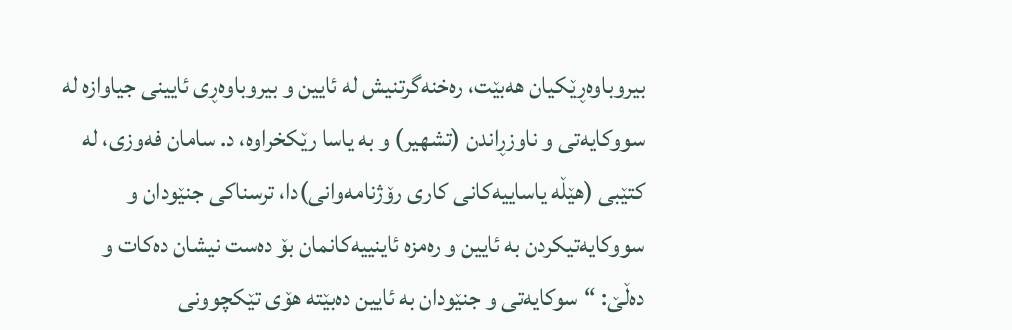بیروباوه‌ڕێكیان هه‌بێت، ره‌خنه‌گرتنیش له‌ ئایین و بیروباوه‌ڕى ئایینى جیاوازه‌ له‌ سووكایه‌تى و ناوزڕاندن (تشهیر) و به‌ یاسا رێكخراوه‌، د. سامان فه‌وزى، له‌ كتێبى (هێڵه‌ یاساییه‌كانى كارى رۆژنامه‌وانى)دا، ترسناكى جنێودان و سووكایه‌تیكردن به‌ ئایین و ره‌مزه‌ ئاینییه‌كانمان بۆ ده‌ست نیشان ده‌كات و ده‌ڵێ: “سوكایه‌تى و جنێودان به‌ ئایین ده‌بێته‌ هۆى تێكچوونى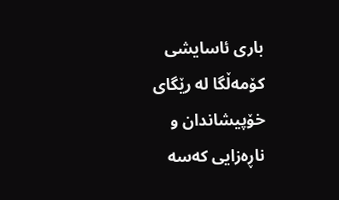بارى ئاسایشى كۆمه‌ڵگا له‌ رێگاى خۆپیشاندان و ناڕه‌زایى كه‌سه‌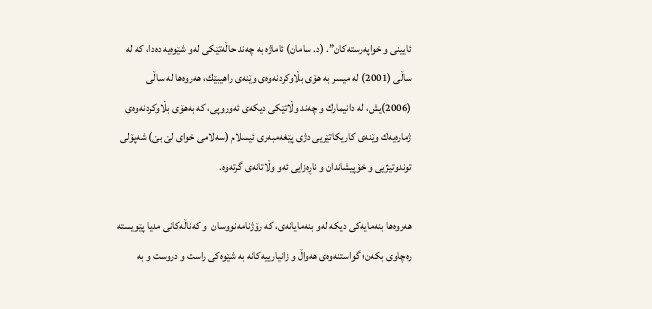ئایینى و خواپه‌رسته‌كان”. (د. سامان) ئاماژه‌ به‌ چه‌ند حاڵه‌تێكى له‌و شێوه‌یه‌ ده‌دا، كه‌ له‌ ساڵى (2001) له‌ میسر به‌ هۆى بڵاوكردنه‌وه‌ى وێنه‌ى راهیبێك، هه‌روه‌ها له‌ ساڵى (2006)یش، له‌ دانیمارك و چه‌ند وڵاتێكى دیكه‌ى ئه‌وروپی، كه‌ به‌هۆى بڵاوكردنه‌وه‌ی ژماره‌یه‌ك وێنه‌ى كاریكاتێریى دژى پێغه‌مبه‌رى ئیسلام (سه‌لامى خواى لێ بێ) شه‌پۆلى توندوتیژیى و خۆپیشاندان و ناڕه‌زایى ئه‌و وڵاتانه‌ى گرته‌وه‌.

هه‌روه‌ها بنه‌مایه‌كى دیكه‌ له‌و بنه‌مایانه‌ى، كه‌ رۆژنامه‌نووسان  و كه‌ناڵه‌كانى مدیا پێویسته‌ ره‌چاوى بكه‌ن؛ گواستنه‌وه‌ى هه‌واڵ و زانیارییه‌كانه‌ به‌ شێوه‌كى راست و دروست و به‌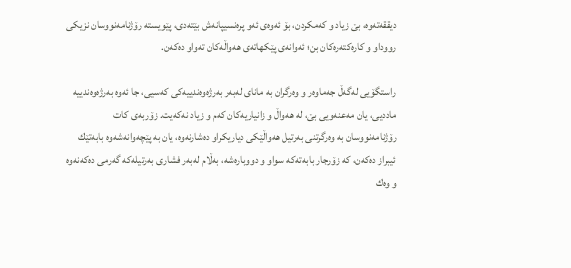دیققه‌ته‌وه‌، بێ زیاد و كه‌مكردن، بۆ ئه‌وه‌ى ئه‌و پره‌نسیپانه‌ش بێته‌دى، پێویسته‌ رۆژنامه‌نووسان نزیكى رووداو و كاره‌كته‌ره‌كان بن؛ ئه‌وانه‌ى پێكهاته‌ى هه‌واڵه‌كان ته‌واو ده‌كه‌ن.

راستگۆیى له‌گه‌ڵ جه‌ماوه‌ر و وه‌رگران به‌ ماناى له‌به‌ر به‌رژه‌وه‌ندییه‌كى كه‌سیى، جا ئه‌وه‌ به‌رژه‌وه‌ندییه‌ ماددیى، یان مه‌‌عنه‌ویى بێ، له‌ هه‌واڵ و زانیاریه‌كان كه‌م و زیاد نه‌كه‌یت. زۆربه‌ى كات رۆژنامه‌نووسان به‌ وه‌رگرتنى به‌رتیل هه‌واڵێكى دیاریكراو ده‌شارنه‌وه‌، یان به‌ پێچه‌وانه‌شه‌وه‌ بابه‌تێك ئیبراز ده‌كه‌ن، كه‌ زۆرجار بابه‌ته‌كه‌ سواو و دووباره‌شه‌، به‌ڵام له‌به‌ر فشارى به‌رتیله‌كه‌ گه‌رمى ده‌كه‌نه‌وه‌ و وه‌ك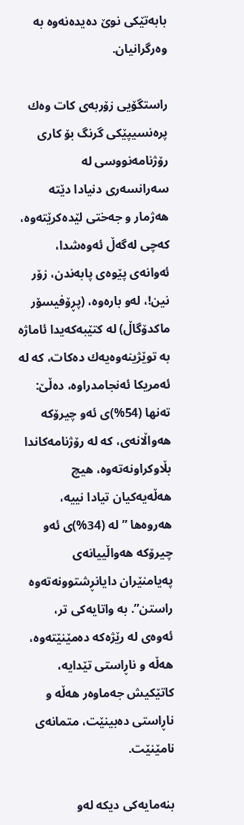بابه‌تێكى نوێ ده‌یده‌نه‌وه‌ به‌ وه‌رگرانیان.

راستگۆیى زۆربه‌ى كات وه‌ك پره‌نسیپێكى گرنگ بۆ كارى رۆژنامه‌نووسى له‌ سه‌رانسه‌رى دنیادا دێته‌ هه‌ژمار و جه‌ختى لێده‌كرێته‌وه‌، كه‌چى له‌گه‌ڵ ئه‌وه‌شدا، ئه‌وانه‌ى پێوه‌ى پابه‌ندن، زۆر نین!، له‌و باره‌وه‌، (پڕۆفیسۆر ماكدۆگاڵ) له‌ كتێبه‌كه‌یدا ئاماژه‌ به‌ توێژینه‌وه‌یه‌ك ده‌كات، كه‌ له‌ ئه‌مریكا ئه‌نجامدراوه‌، ده‌ڵێ: ته‌نها (54%)ى ئه‌و چیرۆكه‌ هه‌واڵانه‌ى، كه‌ له‌ رۆژنامه‌كاندا بڵاوكراونه‌ته‌وه‌، هیچ هه‌ڵه‌یه‌كیان تیادا نییه‌، هه‌روه‌ها ” له‌ (34%)ى ئه‌و چیرۆكه‌ هه‌واڵییانه‌ى په‌یامنێران دایانڕشتوونه‌ته‌وه‌ راستن”. به‌ واتایه‌كى تر، ئه‌وه‌ى له‌ رێژه‌كه‌ ده‌مێنێته‌وه‌، هه‌ڵه‌ و ناڕاستى تێدایه‌، كاتێكیش جه‌ماوه‌ر هه‌ڵه‌ و ناڕاستى ده‌بینێت، متمانه‌ى نامێنێت.

بنه‌مایه‌كى دیكه‌ له‌و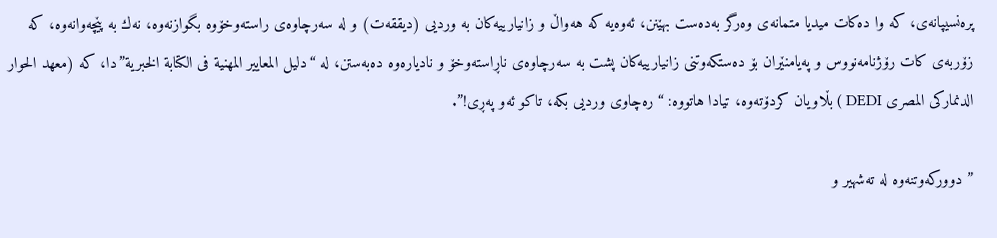پره‌نسیپانه‌ى، كه‌ وا ده‌كات میدیا متمانه‌ى وه‌رگر به‌ده‌ست بهێنن، ئه‌وه‌یه‌ كه‌ هه‌واڵ و زانیارییه‌كان به‌ وردیى (دیققه‌ت) و له‌ سه‌رچاوه‌ى راسته‌وخۆوه‌ بگوازنه‌وه‌، نه‌ك به‌ پێچه‌وانه‌وه‌، كه‌ زۆربه‌ى كات رۆژنامه‌نووس و په‌یامنێران بۆ ده‌ستكه‌وتنى زانیارییه‌كان پشت به‌ سه‌رچاوه‌ى ناڕاسته‌وخۆ و نادیاره‌وه‌ ده‌به‌ستن، له‌ “دلیل المعاییر المهنیة فی الكتابة الخبریة‌”دا، كه‌ (معهد الحوار الدنماركی المصری DEDI ) بڵاویان كردۆته‌وه‌، تيادا هاتووه‌: “ره‌چاوى وردیى بكه‌، تاكو ئه‌و په‌ڕى!”.

” دووركه‌وتنه‌وه‌ له‌ ته‌شهیر و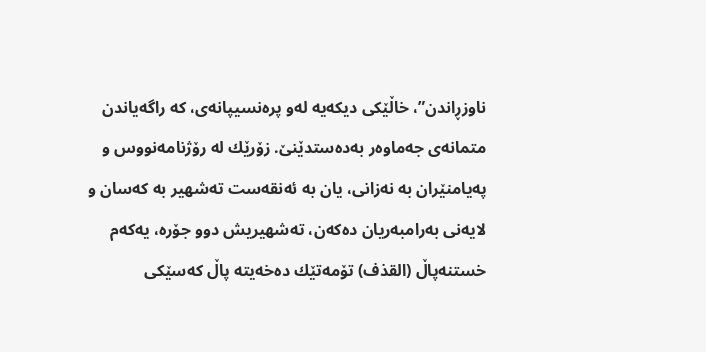ناوزڕاندن”، خاڵێكى دیكه‌یه‌ له‌و پره‌نسیپانه‌ى، كه‌ راگه‌یاندن متمانه‌ى جه‌ماوه‌ر به‌ده‌ستدێنێ. زۆرێك له‌ رۆژنامه‌نووس و په‌یامنێران به‌ نه‌زانى، یان به‌ ئه‌نقه‌ست ته‌شهیر به‌ كه‌سان و لایه‌نى به‌رامبه‌ریان ده‌كه‌ن، ته‌شهیریش دوو جۆره‌، یه‌كه‌م خستنه‌پاڵ (القذف) تۆمه‌تێك ده‌خه‌یته‌ پاڵ كه‌سێكى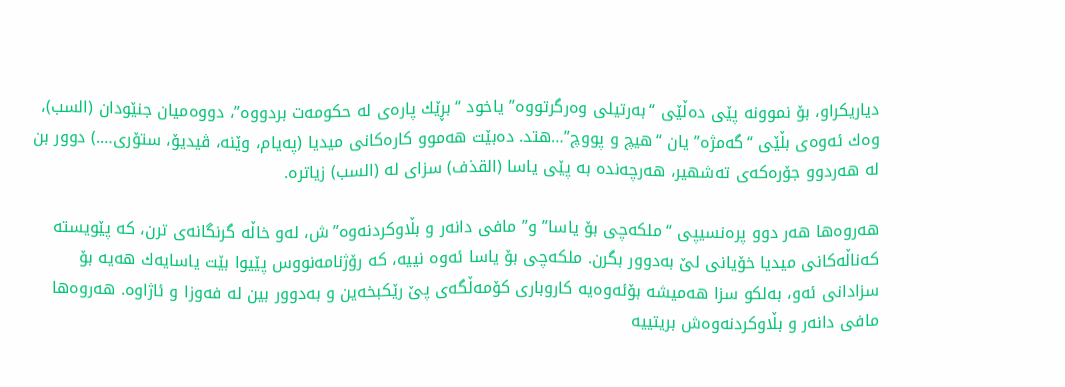دیاریكراو، بۆ نموونه‌ پێى ده‌ڵێى “به‌رتیلى وه‌رگرتووه‌” یاخود “بڕێك پاره‌ى له‌ حكومه‌ت بردووه‌”، دووه‌میان جنێودان (السب)، وه‌ك ئه‌وه‌ى بڵێى “گه‌مژه‌” یان “هیچ و پووچ”…هتد. ده‌بێت هه‌موو كاره‌كانى میدیا (په‌یام، وێنه‌، ڤیدیۆ، ستۆرى….) دوور بن له‌ هه‌ردوو جۆره‌كه‌ى ته‌شهیر، هه‌رچه‌نده‌ به‌ پێى یاسا (القذف) سزاى له‌ (السب) زیاتره‌.

هه‌روه‌ها هه‌ر دوو پره‌نسیپى “ملكه‌چى بۆ یاسا” و” مافى دانه‌ر و بڵاوكردنه‌وه‌”ش، له‌و خاڵه‌ گرنگانه‌ى ترن، كه‌ پێویسته‌ كه‌ناڵه‌كانى میدیا خۆیانى لێ به‌دوور بگرن. ملكه‌چى بۆ یاسا ئه‌وه‌ نییه‌، كه‌ رۆژنامه‌نووس پێیوا بێت یاسایه‌ك هه‌یه‌ بۆ سزادانى ئه‌و، به‌لكو سزا هه‌میشه‌ بۆئه‌وه‌یه‌ كاروبارى كۆمه‌ڵگه‌ى پێ رێكبخه‌ین و به‌دوور بین له‌ فه‌وزا و ئاژاوه‌. هه‌روه‌ها مافى دانه‌ر و بڵاوكردنه‌وه‌ش بریتییه‌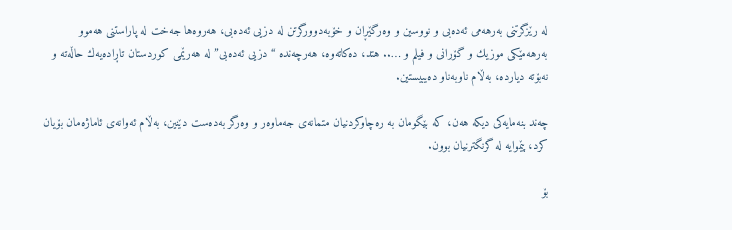له‌ رێزگرتنى به‌رهه‌مى ئه‌ده‌بی و نووسین و وه‌رگێڕان و خۆبه‌دوورگرتن له‌ دزیى ئه‌ده‌بی، هه‌روه‌ها جه‌خت له‌ پاراستنى هه‌موو به‌رهه‌مێكى موزیك و گۆرانى و فیلم و ….. هتد، ده‌كاته‌وه‌، هه‌رچه‌نده‌ “دزیى ئه‌ده‌بی” له‌ هه‌رێمى كوردستان تاڕاده‌یه‌ك حاڵه‌ته‌ و نه‌بۆته‌ دیارده‌، به‌ڵام ناوبه‌ناو ده‌یبیستین.

چه‌ند بنه‌مایه‌كى دیكه‌ هه‌ن، كه‌ بێگومان به‌ ره‌چاوكردنیان متمانه‌ى جه‌ماوه‌ر و وه‌رگر به‌ده‌ست دێنین، به‌ڵام ئه‌وانه‌ى ئاماژه‌مان بۆیان كرد، پێموایه‌ له‌ گرنگترنیان بوون.

بۆ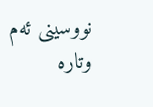نووسینى ئه‌م وتاره‌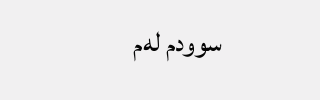سوودم له‌م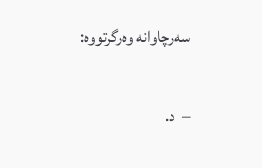سه‌رچاوانه‌ وه‌رگرتووه‌:

–  د.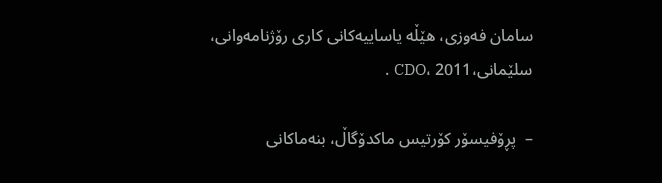سامان فه‌وزى، هێڵه‌ یاساییه‌كانى كارى رۆژنامه‌وانى، سلێمانى،CDO، 2011 .

–  پڕۆفیسۆر كۆرتیس ماكدۆگاڵ، بنه‌ماكانى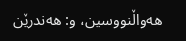هه‌واڵنووسین، و: هه‌ندرێن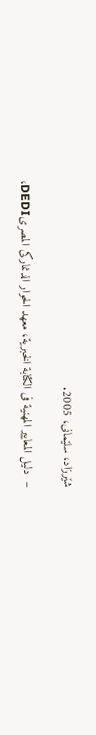شێرزاد، سلێمانى، 2005.

–  دلیل المعاییر المهنیة‌ فی الكتابة‌ الخبریة، معهد الحوار الدنماركی المصریDEDI،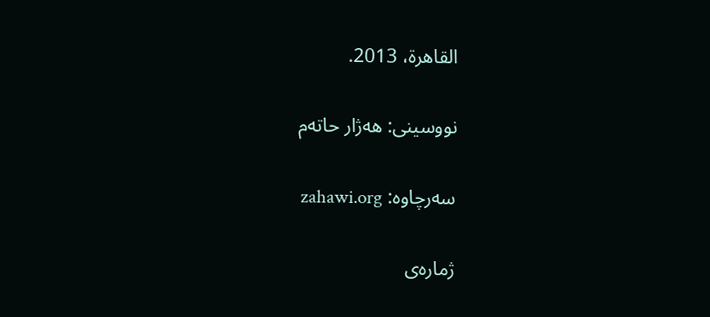القاهرة‌، 2013.

نووسينى: هه‌ژار حاته‌م

سه‌رچاوه‌: zahawi.org

ژماره‌ی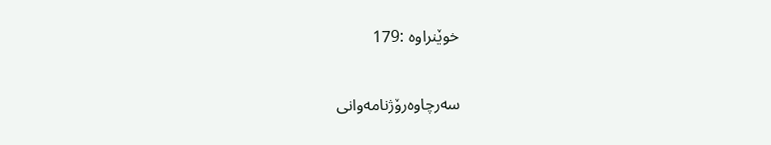خوێنراوه‌ :179

سه‌رچاوه‌رۆژنامه‌وانی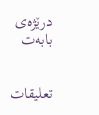درێژه‌ی بابه‌ت


تعليقات